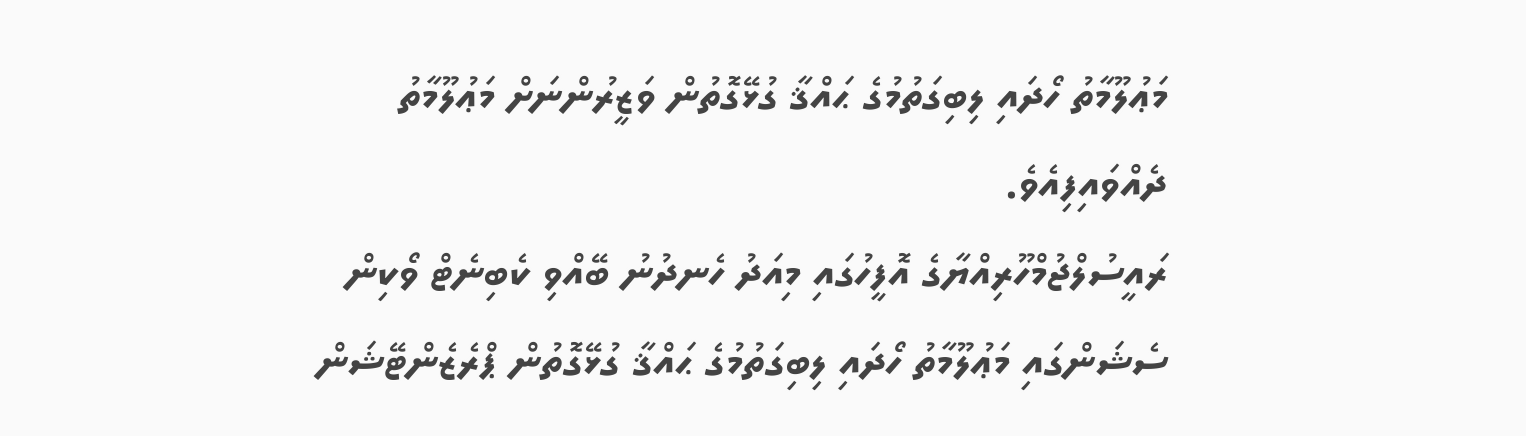މަޢުލޫމާތު ހޯދައި ލިބިގަތުމުގެ ޙައްޤާ ގުޅޭގޮތުން ވަޒީރުންނަށް މަޢުލޫމާތު ދެއްވައިފިއެވެ.
ރައީސުލްޖުމްހޫރިއްޔާގެ އޮފީހުގައި މިއަދު ހެނދުނު ބޭއްވި ކެބިނެޓް ވޯކިން ސެޝަންގައި މަޢުލޫމާތު ހޯދައި ލިބިގަތުމުގެ ޙައްޤާ ގުޅޭގޮތުން ޕްރެޒެންޓޭޝަން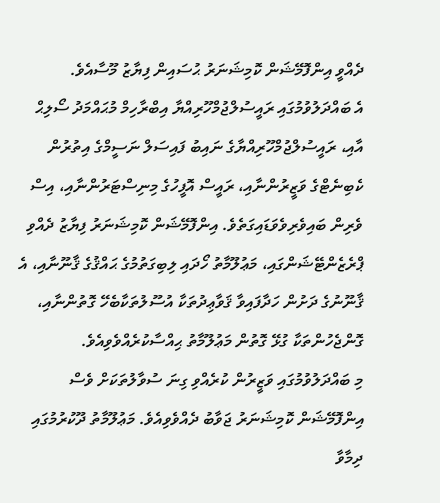ދެއްވީ އިންފޮމޭޝަން ކޮމިޝަނަރު ޙުސައިން ފިޔާޒު މޫސާއެވެ.
އެ ބައްދަލުވުމުގައި ރައީސުލްޖުމްހޫރިއްޔާ އިބްރާހިމް މުޙައްމަދު ސޯލިޙް އާއި، ރައީސުލްޖުމްހޫރިއްޔާގެ ނައިބު ފައިސަލް ނަސީމްގެ އިތުރުން ކެބިނެޓްގެ ވަޒީރުންނާއި، ރައީސް އޮފީހުގެ މިނިސްޓަރުންނާއި، އިސް ވެރިން ބައިވެރިވެވަޑައިގަތެވެ. އިންފޮމޭޝަން ކޮމިޝަނަރު ފިޔާޒު ދެއްވި ޕްރެޒެންޓޭޝަންގައި، މަޢުލޫމާތު ހޯދައި ލިބިގަތުމުގެ ޙައްޤުގެ ޤާނޫނާއި، އެ ޤާނޫނުގެ ދަށުން ހަދާފައިވާ ޤަވާޢިދުތަކާ އުސޫލުތަކާބެހޭ ގޮތުންނާއި، ގޮންޖެހުންތަކާ ގުޅޭ ގޮތުން މަޢުލޫމާތު ޙިއްސާކުރެއްވެވިއެވެ.
މި ބައްދަލުވުމުގައި ވަޒީރުން ކުރެއްވި ގިނަ ސުވާލުތަކަށް ވެސް އިންފޮމޭޝަން ކޮމިޝަނަރު ޖަވާބު ދެއްވެވިއެވެ. މަޢުލޫމާތު ދޫކުރުމުގައި ދިމާވާ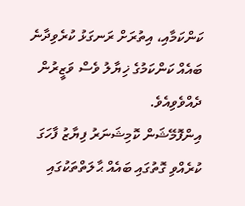ކަންކަމާއި، އިތުރަށް ރަނގަޅު ކުރެވިދާނެ ބައެއް ކަންކަމުގެ ޚިޔާލު ވެސް ވަޒީރުން ދެއްވެވިއެވެ.
އިންފޮމޭޝަން ކޮމިޝަނަރު ފިޔާޒު ފާހަގަ ކުރެއްވި ގޮތުގައި ބައެއް ޙާލަތްތަކުގައި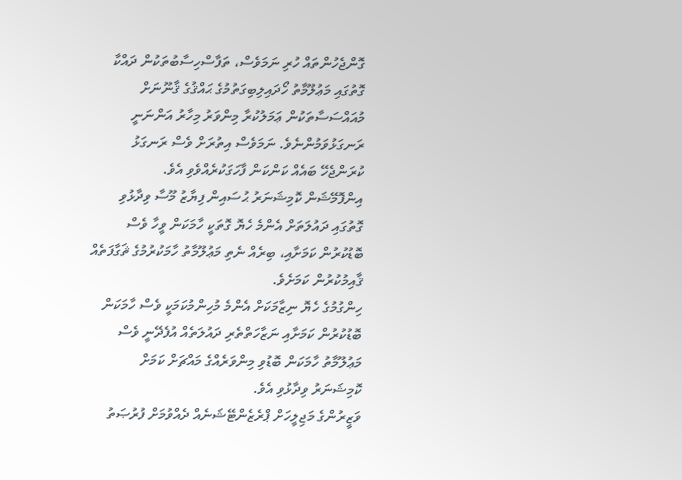ގޮންޖެހުންތައް ހުރި ނަމަވެސް، ތަފާސްހިސާބުތަކުން ދައްކާ ގޮތުގައި މަޢުލޫމާތު ހޯދައިލިބިގަތުމުގެ ޙައްޤުގެ ޤާނޫނަށް މުއައްސަސާތަކުން ޢަމަލުކުރާ މިންވަރު މިހާރު އަންނަނީ ރަނގަޅުވަމުންނެވެ. ނަމަވެސް އިތުރަށް ވެސް ރަނގަޅު ކުރަންޖެހޭ ބައެއް ކަންކަން ފާހަގަކުރެއްވެވި އެވެ.
އިންފޮމޭޝަން ކޮމިޝަނަރު ޙުސައިން ފިޔާޒު މޫސާ ވިދާޅުވި ގޮތުގައި ދައުލަތަށް އެންމެ ހެޔޮ ގޮތަކީ ހާމަކަން ވީހާ ވެސް ބޮޑުކުރުން ކަމަށާއި، ބިރެއް ނެތި މަޢުލޫމާތު ހާމަކުރުމުގެ ޘަގާފަތެއް ޤާއިމުކުރުން ކަމަށެވެ.
ހިންގުމުގެ ހެޔޮ ނިޒާމަކަށް އެންމެ މުހިންމުކަމަކީ ވެސް ހާމަކަން ބޮޑުކުރުން ކަމަށާއި ނަޒާހަތްތެރި ދައުލަތެއް އުފެދޭނީ ވެސް މަޢުލޫމާތު ހާމަކަން ބޮޑުވި މިންވަރެއްގެ މައްޗަށް ކަމަށް ކޮމިޝަނަރު ވިދާޅުވި އެވެ.
ވަޒީރުންގެ މަޖިލީހަށް ޕްރެޒެންޓޭޝަނެއް ދެއްވުމަށް ފުރުޞަތު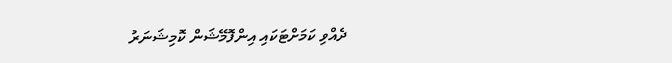ދެއްވި ކަމަށްޓަކައި އިންފޮމޭޝަން ކޮމިޝަނަރު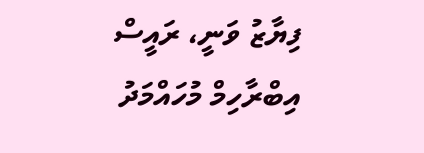ފިޔާޒު ވަނީ، ރައީސް އިބްރާހިމް މުހައްމަދު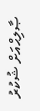ޞާލިޙްއަށް ޝުކުރު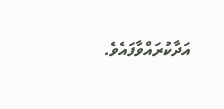އަދާކުރައްވާފައެވެ.